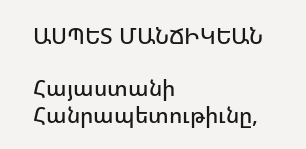ԱՍՊԵՏ ՄԱՆՃԻԿԵԱՆ

Հայաստանի Հանրապետութիւնը,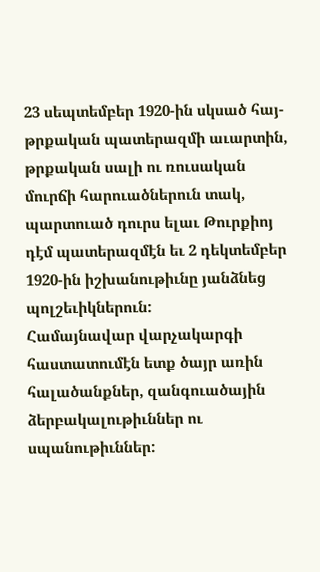23 սեպտեմբեր 1920-ին սկսած հայ-թրքական պատերազմի աւարտին, թրքական սալի ու ռուսական մուրճի հարուածներուն տակ, պարտուած դուրս ելաւ Թուրքիոյ դէմ պատերազմէն եւ 2 դեկտեմբեր 1920-ին իշխանութիւնը յանձնեց պոլշեւիկներուն:
Համայնավար վարչակարգի հաստատումէն ետք ծայր առին հալածանքներ, զանգուածային ձերբակալութիւններ ու սպանութիւններ: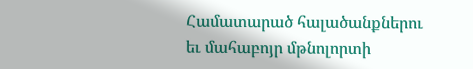Համատարած հալածանքներու եւ մահաբոյր մթնոլորտի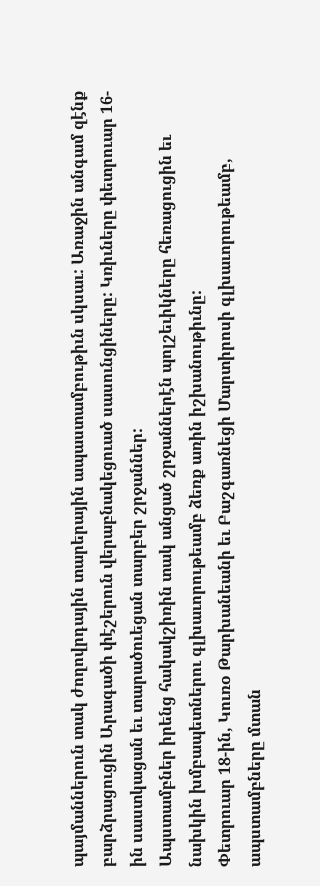պայմաններուն տակ ժողովրդային տարերային ապաստամբութիւն սկսաւ: Առաջին անգամ զէնք բարձրացուցին Արագածի փէշերուն վերաբնակեցուած սասունցիները: Կռիւները փետրուար 16-ին սաստկացան եւ տարածուեցան տարբեր շրջաններ:
Ապստամբներ իրենց հակակշիռին տակ անցած շրջաններէն պոլշեւիկները հեռացուցին եւ նախկին խմբապետներու գլխաւորութեամբ ձեռք առին իշխանութիւնը:
Փետրուար 18-ին, Կուռօ Թարխանեանի եւ Բաշգառնեցի Մարտիրոսի գլխաւորութեամբ, ապստամբները մտան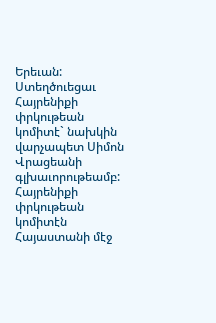Երեւան: Ստեղծուեցաւ Հայրենիքի փրկութեան կոմիտէ` նախկին վարչապետ Սիմոն Վրացեանի գլխաւորութեամբ:
Հայրենիքի փրկութեան կոմիտէն Հայաստանի մէջ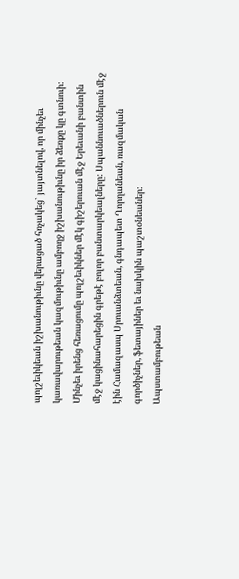պոլշեւիկեան իշխանութիւնը վերացած հռչակեց` յայտնելով, որ մինչեւ կառավարութեան կազմութիւնը ամբողջ իշխանութիւնը իր ձեռքը կը գտնուի:
Մինչեւ իրենց հեռացումը պոլշեւիկներ մէկ գիշերուան մէջ Երեւանի բանտին մէջ կացինահարեցին գրեթէ բոլոր բանտարկեալները: Սպաննուածներուն մէջ էին Համազասպ Սրուանձտեան, գնդապետ Ղորղանեան, ռազմական գործիչներ, ֆետայիներ եւ նախկին պաշտօնեաներ:
Ապստամբութեան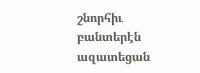շնորհիւ բանտերէն ազատեցան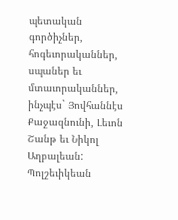պետական գործիչներ, հոգեւորականներ, սպաներ եւ մտաւորականներ, ինչպէս` Յովհաննէս Քաջազնունի, Լեւոն Շանթ եւ Նիկոլ Աղբալեան:
Պոլշեւիկեան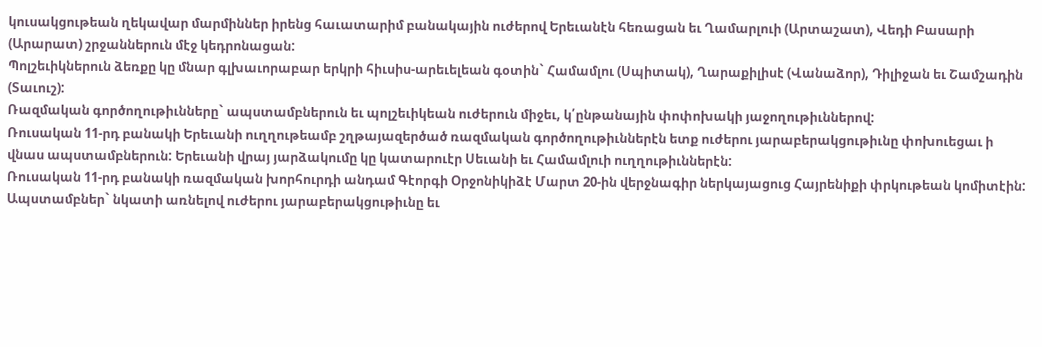կուսակցութեան ղեկավար մարմիններ իրենց հաւատարիմ բանակային ուժերով Երեւանէն հեռացան եւ Ղամարլուի (Արտաշատ), Վեդի Բասարի (Արարատ) շրջաններուն մէջ կեդրոնացան:
Պոլշեւիկներուն ձեռքը կը մնար գլխաւորաբար երկրի հիւսիս-արեւելեան գօտին` Համամլու (Սպիտակ), Ղարաքիլիսէ (Վանաձոր), Դիլիջան եւ Շամշադին (Տաւուշ):
Ռազմական գործողութիւնները` ապստամբներուն եւ պոլշեւիկեան ուժերուն միջեւ, կ՛ընթանային փոփոխակի յաջողութիւններով:
Ռուսական 11-րդ բանակի Երեւանի ուղղութեամբ շղթայազերծած ռազմական գործողութիւններէն ետք ուժերու յարաբերակցութիւնը փոխուեցաւ ի վնաս ապստամբներուն: Երեւանի վրայ յարձակումը կը կատարուէր Սեւանի եւ Համամլուի ուղղութիւններէն:
Ռուսական 11-րդ բանակի ռազմական խորհուրդի անդամ Գէորգի Օրջոնիկիձէ Մարտ 20-ին վերջնագիր ներկայացուց Հայրենիքի փրկութեան կոմիտէին:
Ապստամբներ` նկատի առնելով ուժերու յարաբերակցութիւնը եւ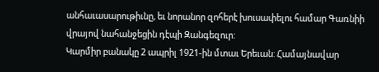անհաւասարութիւնը, եւ նորանոր զոհերէ խուսափելու համար Գառնիի վրայով նահանջեցին դէպի Զանգեզուր:
Կարմիր բանակը 2 ապրիլ 1921-ին մտաւ Երեւան: Համայնավար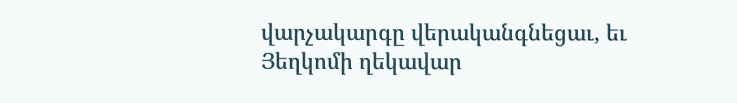վարչակարգը վերականգնեցաւ, եւ Յեղկոմի ղեկավար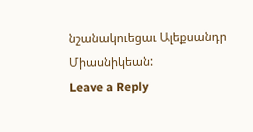նշանակուեցաւ Ալեքսանդր Միասնիկեան:
Leave a Reply